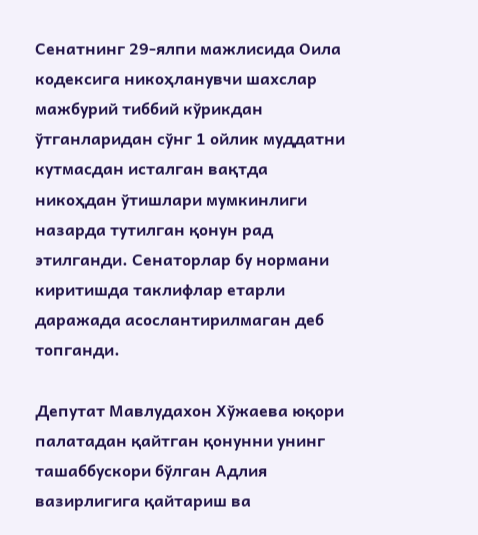Сенатнинг 29-ялпи мажлисида Оила кодексига никоҳланувчи шахслар мажбурий тиббий кўрикдан ўтганларидан сўнг 1 ойлик муддатни кутмасдан исталган вақтда никоҳдан ўтишлари мумкинлиги назарда тутилган қонун рад этилганди. Сенаторлар бу нормани киритишда таклифлар етарли даражада асослантирилмаган деб топганди.

Депутат Мавлудахон Хўжаева юқори палатадан қайтган қонунни унинг ташаббускори бўлган Адлия вазирлигига қайтариш ва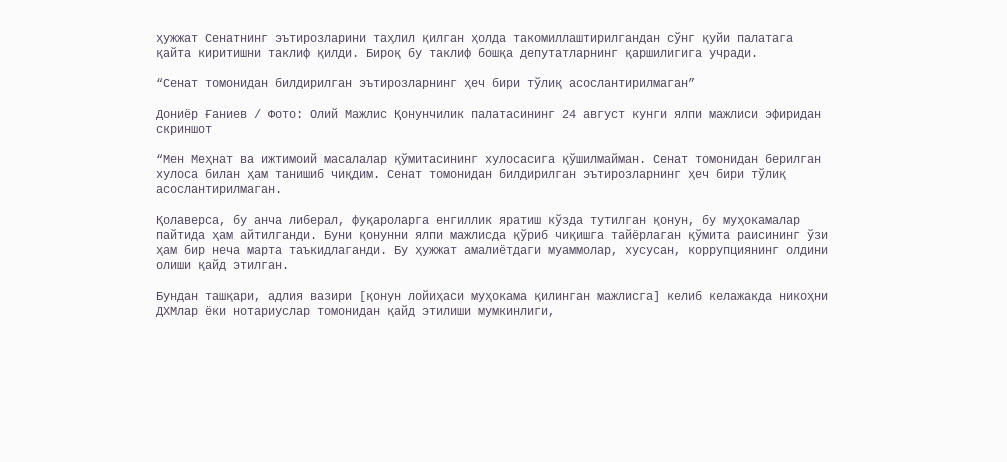ҳужжат Сенатнинг эътирозларини таҳлил қилган ҳолда такомиллаштирилгандан сўнг қуйи палатага қайта киритишни таклиф қилди. Бироқ бу таклиф бошқа депутатларнинг қаршилигига учради.

“Сенат томонидан билдирилган эътирозларнинг ҳеч бири тўлиқ асослантирилмаган”

Дониёр Ғаниев / Фото: Олий Мажлис Қонунчилик палатасининг 24 август кунги ялпи мажлиси эфиридан скриншот

“Мен Меҳнат ва ижтимоий масалалар қўмитасининг хулосасига қўшилмайман. Сенат томонидан берилган хулоса билан ҳам танишиб чиқдим. Сенат томонидан билдирилган эътирозларнинг ҳеч бири тўлиқ асослантирилмаган.

Қолаверса, бу анча либерал, фуқароларга енгиллик яратиш кўзда тутилган қонун, бу муҳокамалар пайтида ҳам айтилганди. Буни қонунни ялпи мажлисда қўриб чиқишга тайёрлаган қўмита раисининг ўзи ҳам бир неча марта таъкидлаганди. Бу ҳужжат амалиётдаги муаммолар, хусусан, коррупциянинг олдини олиши қайд этилган.

Бундан ташқари, адлия вазири [қонун лойиҳаси муҳокама қилинган мажлисга] келиб келажакда никоҳни ДХМлар ёки нотариуслар томонидан қайд этилиши мумкинлиги,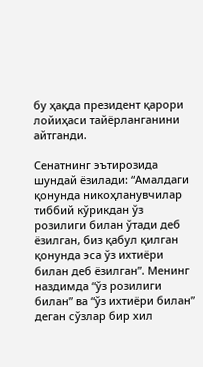бу ҳақда президент қарори лойиҳаси тайёрланганини айтганди.

Сенатнинг эътирозида шундай ёзилади: “Амалдаги қонунда никоҳланувчилар тиббий кўрикдан ўз розилиги билан ўтади деб ёзилган, биз қабул қилган қонунда эса ўз ихтиёри билан деб ёзилган”. Менинг наздимда “ўз розилиги билан” ва “ўз ихтиёри билан” деган сўзлар бир хил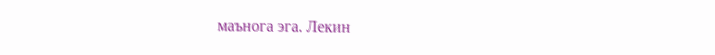маънога эга. Лекин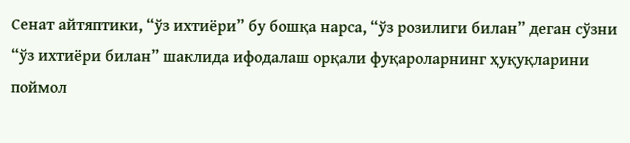Сенат айтяптики, “ўз ихтиёри” бу бошқа нарса, “ўз розилиги билан” деган сўзни “ўз ихтиёри билан” шаклида ифодалаш орқали фуқароларнинг ҳуқуқларини поймол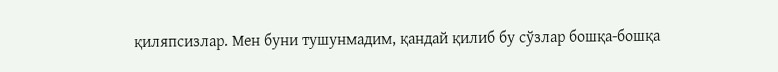қиляпсизлар. Мен буни тушунмадим, қандай қилиб бу сўзлар бошқа-бошқа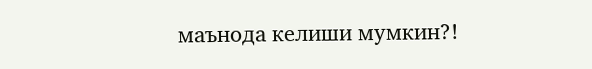маънода келиши мумкин?!